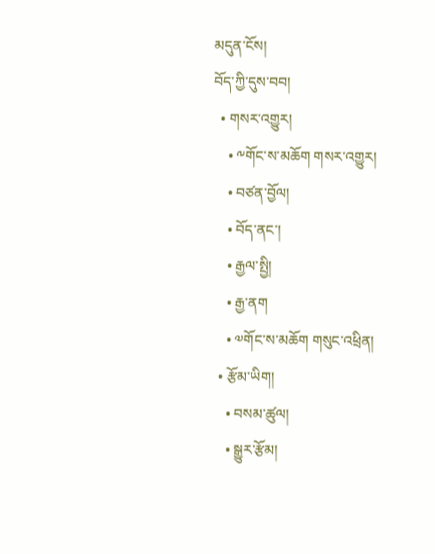མདུན་ངོས།
བོད་ཀྱི་དུས་བབ།
  • གསར་འགྱུར།
    • ༸གོང་ས་མཆོག གསར་འགྱུར།
    • བཙན་བྱོལ།
    • བོད་ནང་།
    • རྒྱལ་སྤྱི།
    • རྒྱ་ནག
    • ༧གོང་ས་མཆོག གསུང་འཕྲིན།
  • རྩོམ་ཡིག།
    • བསམ་ཚུལ།
    • སྒྱུར་རྩོམ།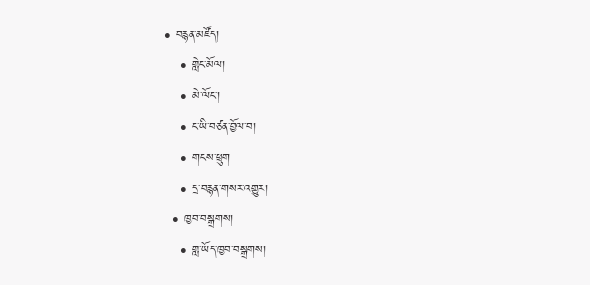• བརྙན་མཛོད།
    • གླེང་མོལ།
    • མེ་ལོང་།
    • ང་ཡི་བཙན་བྱོལ་བ།
    • གངས་ཕྲུག
    • དྲ་བརྙན་གསར་འགྱུར།
  • ཁྱབ་བསྒྲགས།
    • གླ་ཡོད་ཁྱབ་བསྒྲགས།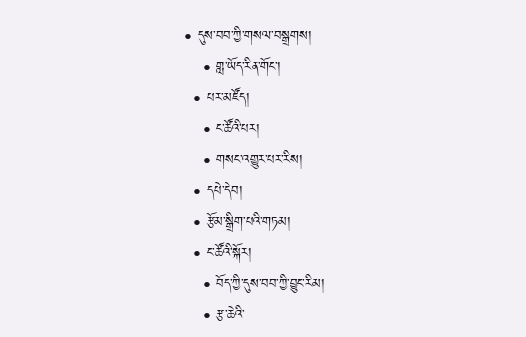• དུས་བབ་ཀྱི་གསལ་བསྒྲགས།
    • གླ་ཡོད་རིན་གོང་།
  • པར་མཛོད།
    • ང་ཚོའི་པར།
    • གསང་འགྱུར་པར་རིས།
  • དཔེ་དེབ།
  • རྩོམ་སྒྲིག་པའི་གཏམ།
  • ང་ཚོའི་སྐོར།
    • བོད་ཀྱི་དུས་བབ་ཀྱི་བྱུང་རིམ།
    • རྩ་ཆེའི་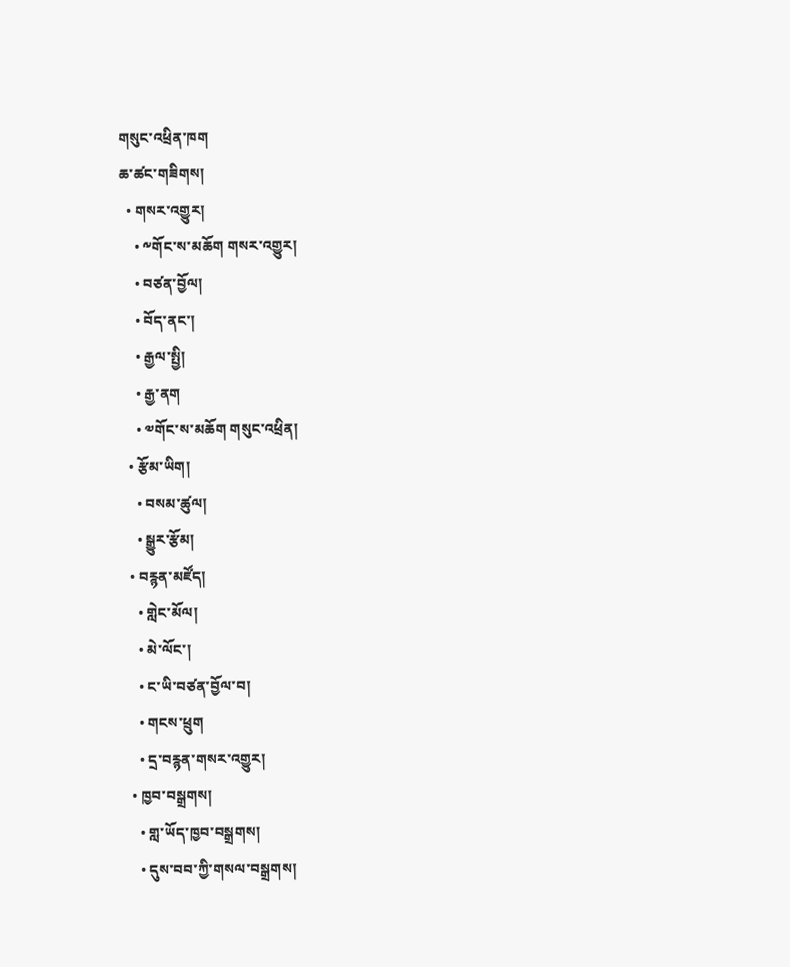གསུང་འཕྲིན་ཁག
ཆ་ཚང་གཟིགས།
  • གསར་འགྱུར།
    • ༸གོང་ས་མཆོག གསར་འགྱུར།
    • བཙན་བྱོལ།
    • བོད་ནང་།
    • རྒྱལ་སྤྱི།
    • རྒྱ་ནག
    • ༧གོང་ས་མཆོག གསུང་འཕྲིན།
  • རྩོམ་ཡིག།
    • བསམ་ཚུལ།
    • སྒྱུར་རྩོམ།
  • བརྙན་མཛོད།
    • གླེང་མོལ།
    • མེ་ལོང་།
    • ང་ཡི་བཙན་བྱོལ་བ།
    • གངས་ཕྲུག
    • དྲ་བརྙན་གསར་འགྱུར།
  • ཁྱབ་བསྒྲགས།
    • གླ་ཡོད་ཁྱབ་བསྒྲགས།
    • དུས་བབ་ཀྱི་གསལ་བསྒྲགས།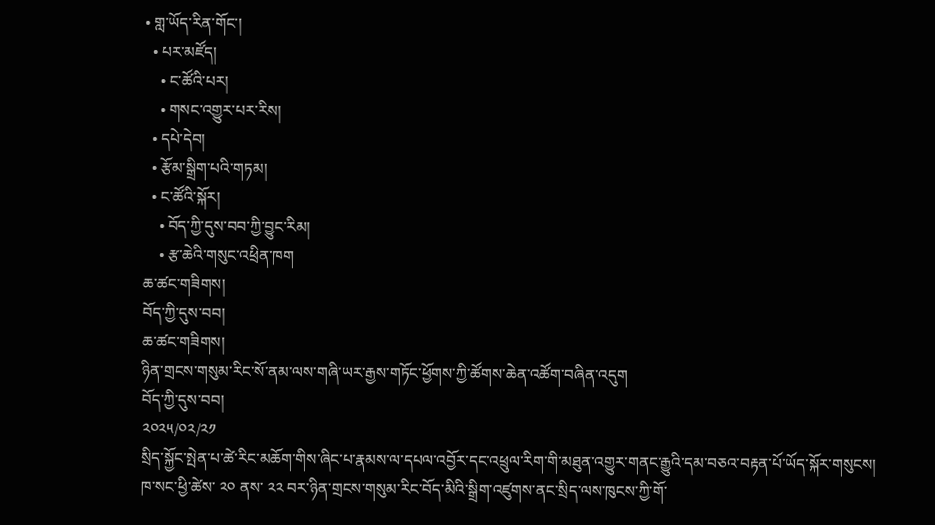• གླ་ཡོད་རིན་གོང་།
  • པར་མཛོད།
    • ང་ཚོའི་པར།
    • གསང་འགྱུར་པར་རིས།
  • དཔེ་དེབ།
  • རྩོམ་སྒྲིག་པའི་གཏམ།
  • ང་ཚོའི་སྐོར།
    • བོད་ཀྱི་དུས་བབ་ཀྱི་བྱུང་རིམ།
    • རྩ་ཆེའི་གསུང་འཕྲིན་ཁག
ཆ་ཚང་གཟིགས།
བོད་ཀྱི་དུས་བབ།
ཆ་ཚང་གཟིགས།
ཉིན་གྲངས་གསུམ་རིང་སོ་ནམ་ལས་གཞི་ཡར་རྒྱས་གཏོང་ཕྱོགས་ཀྱི་ཚོགས་ཆེན་འཚོག་བཞིན་འདུག
བོད་ཀྱི་དུས་བབ།
༢༠༢༥/༠༢/༢༡
སྲིད་སྐྱོང་སྤེན་པ་ཚེ་རིང་མཆོག་གིས་ཞིང་པ་རྣམས་ལ་དཔལ་འབྱོར་དང་འཕྲུལ་རིག་གི་མཐུན་འགྱུར་གནང་རྒྱུའི་དམ་བཅའ་བརྟན་པོ་ཡོད་སྐོར་གསུངས།
ཁ་སང་ཕྱི་ཚེས་ ༢༠ ནས་ ༢༢ བར་ཉིན་གྲངས་གསུམ་རིང་བོད་མིའི་སྒྲིག་འཛུགས་ནང་སྲིད་ལས་ཁུངས་ཀྱི་གོ་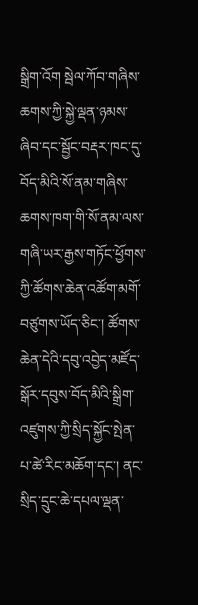སྒྲིག་འོག སྦེལ་ཀོབ་གཞིས་ཆགས་ཀྱི་སྐྱེ་ལྡན་ཉམས་ཞིབ་དང་སྦྱོང་བརྡར་ཁང་དུ་བོད་མིའི་སོ་ནམ་གཞིས་ཆགས་ཁག་གི་སོ་ནམ་ལས་གཞི་ཡར་རྒྱས་གཏོང་ཕྱོགས་ཀྱི་ཚོགས་ཆེན་འཚོག་མགོ་བཙུགས་ཡོད་ཅིང་། ཚོགས་ཆེན་དེའི་དབུ་འབྱེད་མཛོད་སྒོར་དབུས་བོད་མིའི་སྒྲིག་འཛུགས་ཀྱི་སྲིད་སྐྱོང་སྤེན་པ་ཚེ་རིང་མཆོག་དང་། ནང་སྲིད་དྲུང་ཆེ་དཔལ་ལྡན་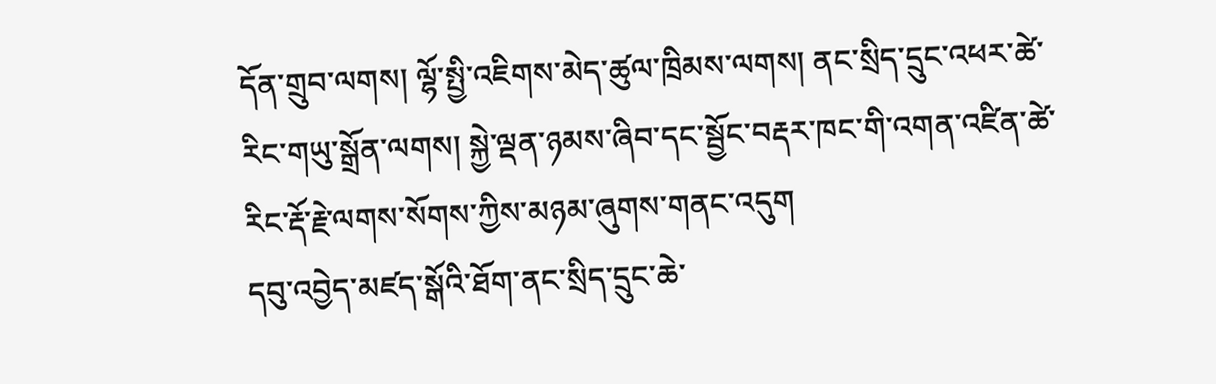དོན་གྲུབ་ལགས། ལྷོ་སྤྱི་འཇིགས་མེད་ཚུལ་ཁྲིམས་ལགས། ནང་སྲིད་དྲུང་འཕར་ཚེ་རིང་གཡུ་སྒྲོན་ལགས། སྐྱེ་ལྡན་ཉམས་ཞིབ་དང་སྦྱོང་བརྡར་ཁང་གི་འགན་འཛིན་ཚེ་རིང་རྡོ་རྗེ་ལགས་སོགས་ཀྱིས་མཉམ་ཞུགས་གནང་འདུག
དབུ་འབྱེད་མཛད་སྒོའི་ཐོག་ནང་སྲིད་དྲུང་ཆེ་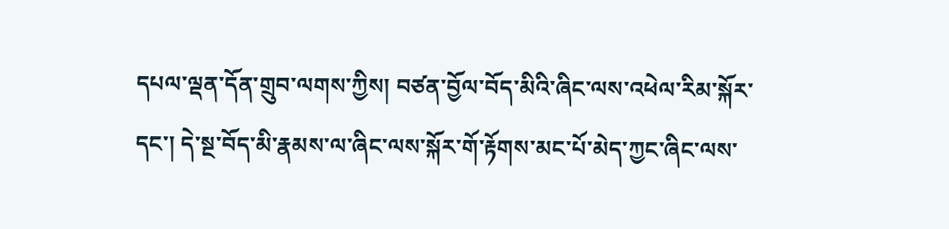དཔལ་ལྡན་དོན་གྲུབ་ལགས་ཀྱིས། བཙན་བྱོལ་བོད་མིའི་ཞིང་ལས་འཕེལ་རིམ་སྐོར་དང་། དེ་སྔ་བོད་མི་རྣམས་ལ་ཞིང་ལས་སྐོར་གོ་རྟོགས་མང་པོ་མེད་ཀྱང་ཞིང་ལས་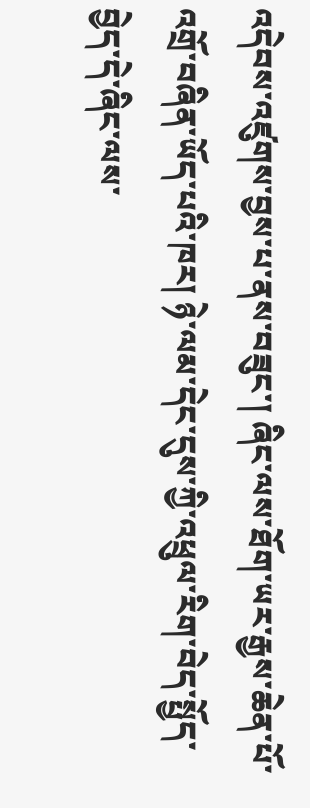འདེབས་འཛུགས་བྱས་པ་ནས་བཟུང་། ཞིང་ལས་ཐོག་ཡར་རྒྱས་ཆེན་པོ་འགྲོ་བཞིན་ཡོད་པའི་ཁར། ཉེ་ལམ་དེང་དུས་ཀྱི་འཕྲུལ་རིག་བེད་སྤྱོད་བྱེད་དེ་ཞིང་ལས་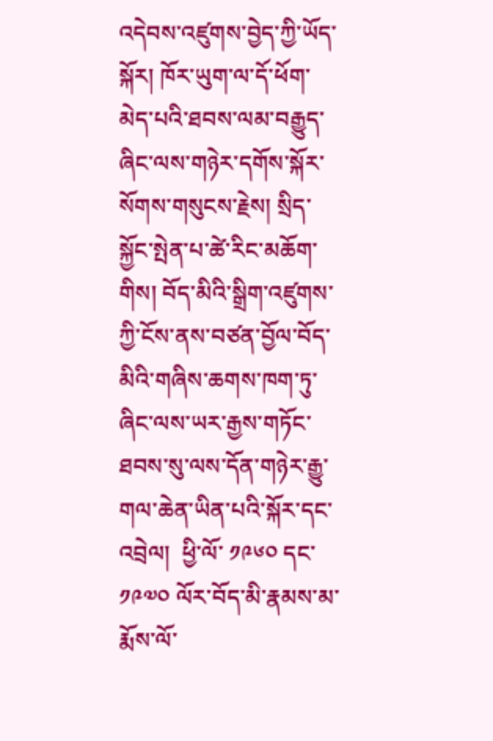འདེབས་འཛུགས་བྱེད་ཀྱི་ཡོད་སྐོར། ཁོར་ཡུག་ལ་དོ་ཕོག་མེད་པའི་ཐབས་ལམ་བརྒྱུད་ཞིང་ལས་གཉེར་དགོས་སྐོར་སོགས་གསུངས་རྗེས། སྲིད་སྐྱོང་སྤེན་པ་ཚེ་རིང་མཆོག་གིས། བོད་མིའི་སྒྲིག་འཛུགས་ཀྱི་ངོས་ནས་བཙན་བྱོལ་བོད་མིའི་གཞིས་ཆགས་ཁག་ཏུ་ཞིང་ལས་ཡར་རྒྱས་གཏོང་ཐབས་སུ་ལས་དོན་གཉེར་རྒྱུ་གལ་ཆེན་ཡིན་པའི་སྐོར་དང་འབྲེལ།  ཕྱི་ལོ་ ༡༩༦༠ དང་ ༡༩༧༠ ལོར་བོད་མི་རྣམས་མ་རྨོས་ལོ་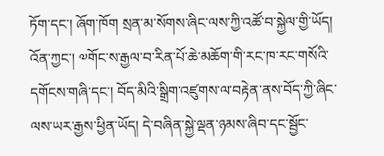ཏོག་དང་། ཞོག་ཁོག སྲན་མ་སོགས་ཞིང་ལས་ཀྱི་འཚོ་བ་སྐྱེལ་གྱི་ཡོད། འོན་ཀྱང་། ༧གོང་ས་རྒྱལ་བ་རིན་པོ་ཆེ་མཆོག་གི་རང་ཁ་རང་གསོའི་དགོངས་གཞི་དང་། བོད་མིའི་སྒྲིག་འཛུགས་ལ་བརྟེན་ནས་བོད་ཀྱི་ཞིང་ལས་ཡར་རྒྱས་ཕྱིན་ཡོད། དེ་བཞིན་སྐྱེ་ལྡན་ཉམས་ཞིབ་དང་སྦྱོང་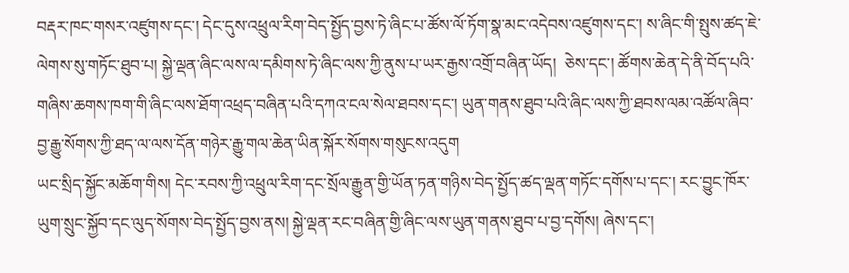བརྡར་ཁང་གསར་འཛུགས་དང་། དེང་དུས་འཕྲུལ་རིག་བེད་སྤྱོད་བྱས་ཏེ་ཞིང་པ་ཚོས་ལོ་ཏོག་སྣ་མང་འདེབས་འཛུགས་དང་། ས་ཞིང་གི་སྤུས་ཚད་ཇེ་ལེགས་སུ་གཏོང་ཐུབ་པ། སྐྱེ་ལྡན་ཞིང་ལས་ལ་དམིགས་ཏེ་ཞིང་ལས་ཀྱི་ནུས་པ་ཡར་རྒྱས་འགྲོ་བཞིན་ཡོད།  ཅེས་དང་། ཚོགས་ཆེན་དེ་ནི་བོད་པའི་གཞིས་ཆགས་ཁག་གི་ཞིང་ལས་ཐོག་འཕྲད་བཞིན་པའི་དཀའ་ངལ་སེལ་ཐབས་དང་། ཡུན་གནས་ཐུབ་པའི་ཞིང་ལས་ཀྱི་ཐབས་ལམ་འཚོལ་ཞིབ་བྱ་རྒྱུ་སོགས་ཀྱི་ཐད་ལ་ལས་དོན་གཉེར་རྒྱུ་གལ་ཆེན་ཡིན་སྐོར་སོགས་གསུངས་འདུག
ཡང་སྲིད་སྐྱོང་མཆོག་གིས། དེང་རབས་ཀྱི་འཕྲུལ་རིག་དང་སྲོལ་རྒྱུན་གྱི་ཡོན་ཏན་གཉིས་བེད་སྤྱོད་ཚད་ལྡན་གཏོང་དགོས་པ་དང་། རང་བྱུང་ཁོར་ཡུག་སྲུང་སྐྱོབ་དང་ལུད་སོགས་བེད་སྤྱོད་བྱས་ནས། སྐྱེ་ལྡན་རང་བཞིན་གྱི་ཞིང་ལས་ཡུན་གནས་ཐུབ་པ་བྱ་དགོས། ཞེས་དང་།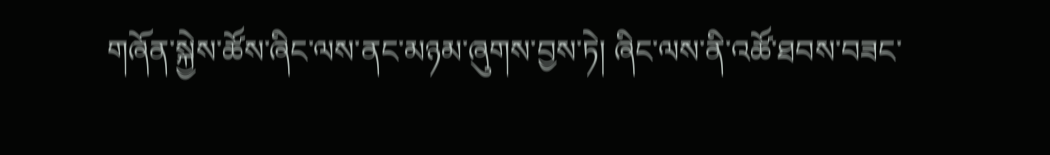གཞོན་སྐྱེས་ཚོས་ཞིང་ལས་ནང་མཉམ་ཞུགས་བྱས་ཏེ། ཞིང་ལས་ནི་འཚོ་ཐབས་བཟང་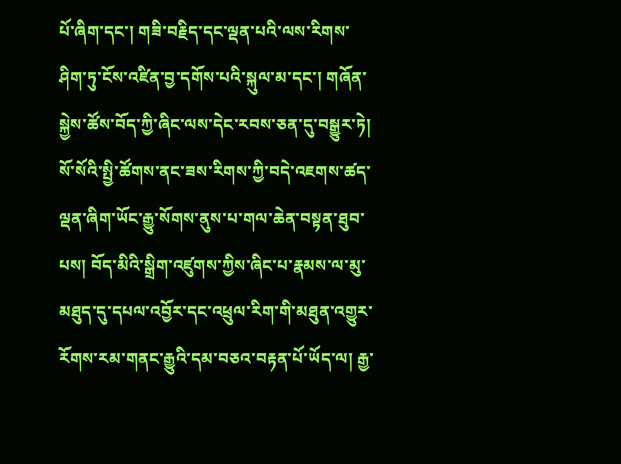པོ་ཞིག་དང་། གཟི་བརྗིད་དང་ལྡན་པའི་ལས་རིགས་ཤིག་ཏུ་ངོས་འཛིན་བྱ་དགོས་པའི་སྐུལ་མ་དང་། གཞོན་སྐྱེས་ཚོས་བོད་ཀྱི་ཞིང་ལས་དེང་རབས་ཅན་དུ་བསྒྱུར་ཏེ། སོ་སོའི་སྤྱི་ཚོགས་ནང་ཟས་རིགས་ཀྱི་བདེ་འཇགས་ཚད་ལྡན་ཞིག་ཡོང་རྒྱུ་སོགས་ནུས་པ་གལ་ཆེན་བསྟན་ཐུབ་པས། བོད་མིའི་སྒྲིག་འཛུགས་ཀྱིས་ཞིང་པ་རྣམས་ལ་མུ་མཐུད་དུ་དཔལ་འབྱོར་དང་འཕྲུལ་རིག་གི་མཐུན་འགྱུར་རོགས་རམ་གནང་རྒྱུའི་དམ་བཅའ་བརྟན་པོ་ཡོད་ལ། རྒྱ་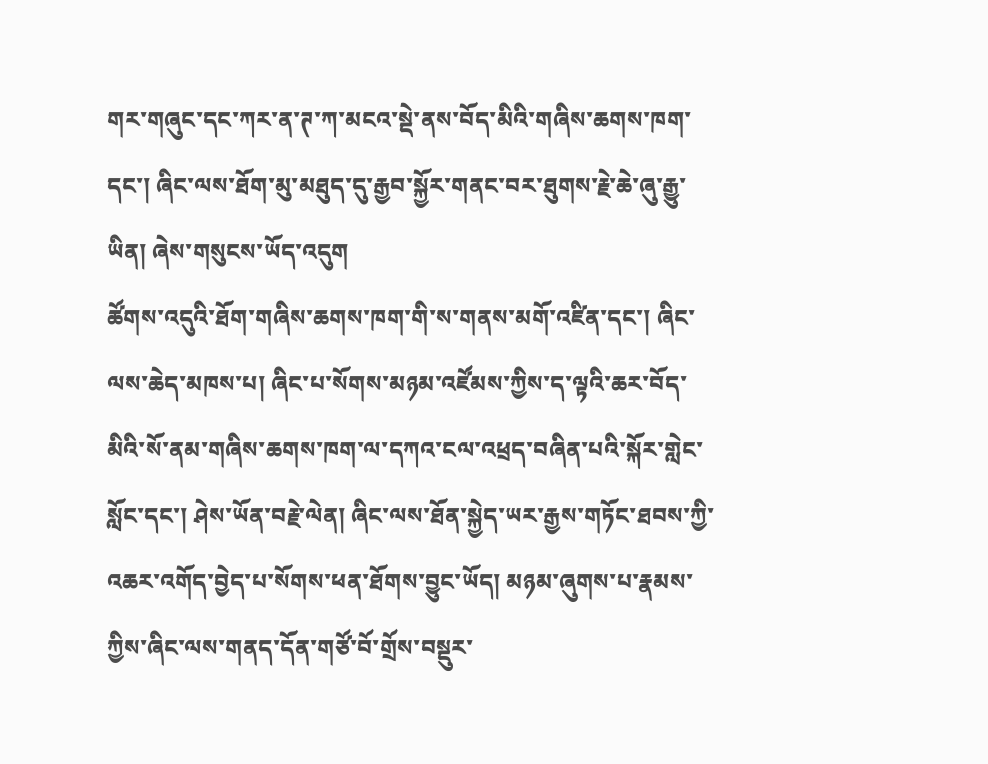གར་གཞུང་དང་ཀར་ན་ཊ་ཀ་མངའ་སྡེ་ནས་བོད་མིའི་གཞིས་ཆགས་ཁག་དང་། ཞིང་ལས་ཐོག་མུ་མཐུད་དུ་རྒྱབ་སྐྱོར་གནང་བར་ཐུགས་རྗེ་ཆེ་ཞུ་རྒྱུ་ཡིན། ཞེས་གསུངས་ཡོད་འདུག
ཚོགས་འདུའི་ཐོག་གཞིས་ཆགས་ཁག་གི་ས་གནས་མགོ་འཛིན་དང་། ཞིང་ལས་ཆེད་མཁས་པ། ཞིང་པ་སོགས་མཉམ་འཛོམས་ཀྱིས་ད་ལྟའི་ཆར་བོད་མིའི་སོ་ནམ་གཞིས་ཆགས་ཁག་ལ་དཀའ་ངལ་འཕྲད་བཞིན་པའི་སྐོར་གླེང་སློང་དང་། ཤེས་ཡོན་བརྗེ་ལེན། ཞིང་ལས་ཐོན་སྐྱེད་ཡར་རྒྱས་གཏོང་ཐབས་ཀྱི་འཆར་འགོད་བྱེད་པ་སོགས་ཕན་ཐོགས་བྱུང་ཡོད། མཉམ་ཞུགས་པ་རྣམས་ཀྱིས་ཞིང་ལས་གནད་དོན་གཙོ་བོ་གྲོས་བསྡུར་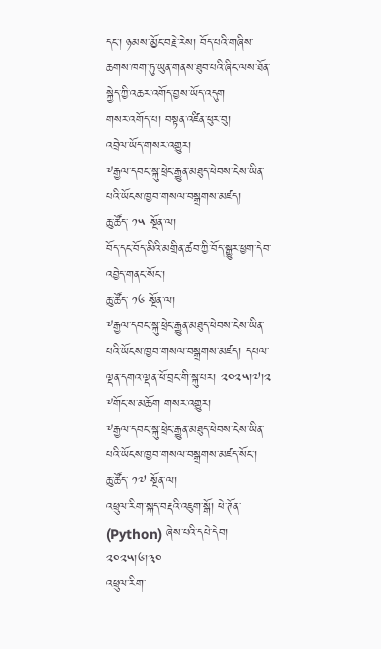དང་། ཉམས་མྱོང་བརྗེ་རེས། བོད་པའི་གཞིས་ཆགས་ཁག་ཏུ་ཡུན་གནས་ཐུབ་པའི་ཞིང་ལས་ཐོན་སྐྱེད་ཀྱི་འཆར་འགོད་བྱས་ཡོད་འདུག
གསར་འགོད་པ། བསྟན་འཛིན་ཕུར་བུ།
འབྲེལ་ཡོད་གསར་འགྱུར།
༸རྒྱལ་དབང་སྐུ་ཕྲེང་རྒྱུན་མཐུད་ཕེབས་ངེས་ཡིན་པའི་ཡོངས་ཁྱབ་གསལ་བསྒྲགས་མཛད།
ཆུ་ཚོད་ ༡༥ སྔོན་ལ།
བོད་དང་བོད་མིའི་མགྲིན་ཚབ་ཀྱི་བོད་སྒྱུར་ཕྱག་དེབ་འབྱེད་གནང་སོང་།
ཆུ་ཚོད་ ༡༦ སྔོན་ལ།
༸རྒྱལ་དབང་སྐུ་ཕྲེང་རྒྱུན་མཐུད་ཕེབས་ངེས་ཡིན་པའི་ཡོངས་ཁྱབ་གསལ་བསྒྲགས་མཛད། དཔལ་ལྡན་དགའ་ལྡན་ཕོ་བྲང་གི་སྐུ་པར། ༢༠༢༥།༧།༢
༸གོང་ས་མཆོག གསར་འགྱུར།
༸རྒྱལ་དབང་སྐུ་ཕྲེང་རྒྱུན་མཐུད་ཕེབས་ངེས་ཡིན་པའི་ཡོངས་ཁྱབ་གསལ་བསྒྲགས་མཛད་སོང་།
ཆུ་ཚོད་ ༡༧ སྔོན་ལ།
འཕྲུལ་རིག་སྐད་བརྡའི་འཇུག་སྒོ། ཕེ་ཊོན་ (Python) ཞེས་པའི་དཔེ་དེབ། ༢༠༢༥།༦།༣༠
འཕྲུལ་རིག་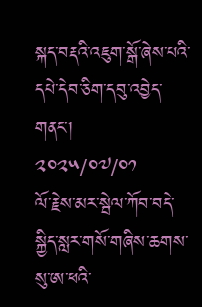སྐད་བརྡའི་འཇུག་སྒོ་ཞེས་པའི་དཔེ་དེབ་ཅིག་དབུ་འབྱེད་གནང་།
༢༠༢༥/༠༧/༠༡
ལོ་རྗེས་མར་སྦེལ་ཀོབ་བདེ་སྐྱིད་སླར་གསོ་གཞིས་ཆགས་སུ་ཨ་ཕའི་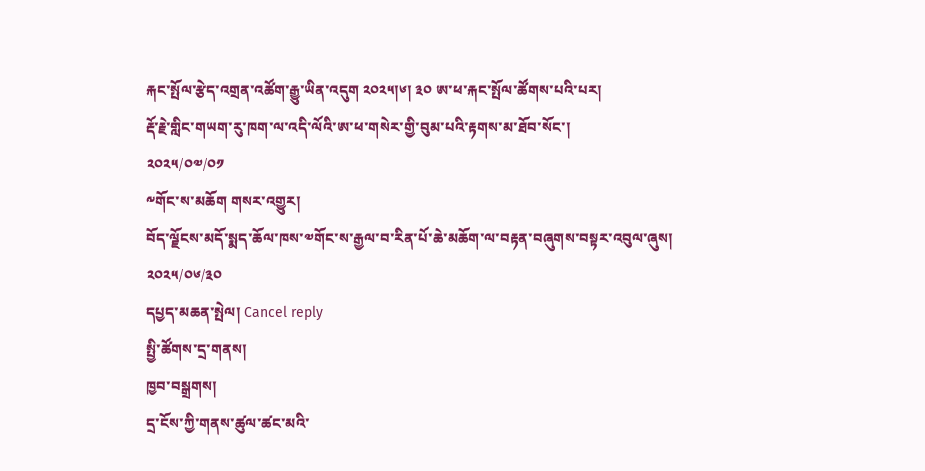རྐང་སྤོལ་རྩེད་འགྲན་འཚོག་རྒྱུ་ཡིན་འདུག ༢༠༢༥།༦། ༣༠ ཨ་ཕ་རྐང་སྤོལ་ཚོགས་པའི་པར།
རྡོ་རྗེ་གླིང་གཡག་རུ་ཁག་ལ་འདི་ལོའི་ཨ་ཕ་གསེར་གྱི་བུམ་པའི་རྟགས་མ་ཐོབ་སོང་།
༢༠༢༥/༠༧/༠༡
༸གོང་ས་མཆོག གསར་འགྱུར།
བོད་ལྗོངས་མདོ་སྨད་ཆོལ་ཁས་༧གོང་ས་རྒྱལ་བ་རིན་པོ་ཆེ་མཆོག་ལ་བརྟན་བཞུགས་བསྟར་འབུལ་ཞུས།
༢༠༢༥/༠༦/༣༠
དཔྱད་མཆན་སྤེལ། Cancel reply
སྤྱི་ཚོགས་དྲ་གནས།
ཁྱབ་བསྒྲགས།
དྲ་ངོས་ཀྱི་གནས་ཚུལ་ཚང་མའི་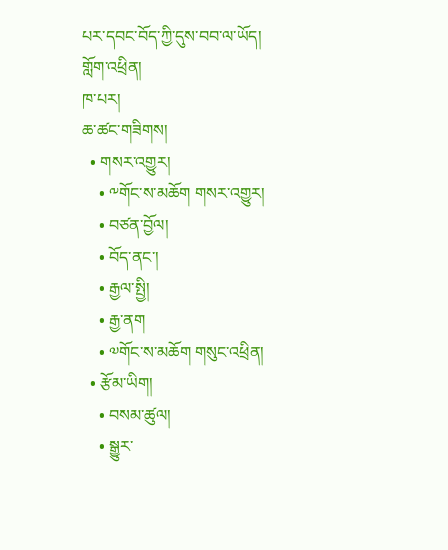པར་དབང་བོད་ཀྱི་དུས་བབ་ལ་ཡོད།
གློག་འཕྲིན།
ཁ་པར།
ཆ་ཚང་གཟིགས།
  • གསར་འགྱུར།
    • ༸གོང་ས་མཆོག གསར་འགྱུར།
    • བཙན་བྱོལ།
    • བོད་ནང་།
    • རྒྱལ་སྤྱི།
    • རྒྱ་ནག
    • ༧གོང་ས་མཆོག གསུང་འཕྲིན།
  • རྩོམ་ཡིག།
    • བསམ་ཚུལ།
    • སྒྱུར་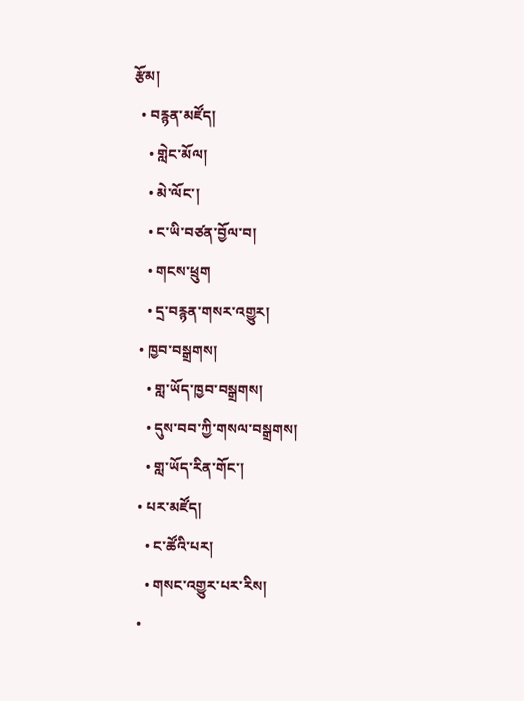རྩོམ།
  • བརྙན་མཛོད།
    • གླེང་མོལ།
    • མེ་ལོང་།
    • ང་ཡི་བཙན་བྱོལ་བ།
    • གངས་ཕྲུག
    • དྲ་བརྙན་གསར་འགྱུར།
  • ཁྱབ་བསྒྲགས།
    • གླ་ཡོད་ཁྱབ་བསྒྲགས།
    • དུས་བབ་ཀྱི་གསལ་བསྒྲགས།
    • གླ་ཡོད་རིན་གོང་།
  • པར་མཛོད།
    • ང་ཚོའི་པར།
    • གསང་འགྱུར་པར་རིས།
  •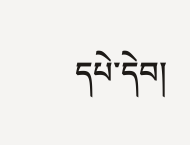དཔེ་དེབ།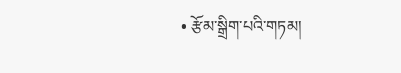• རྩོམ་སྒྲིག་པའི་གཏམ།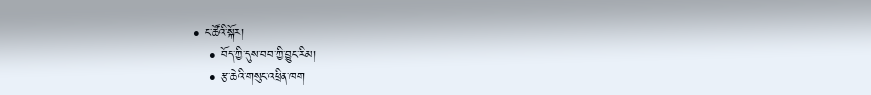• ང་ཚོའི་སྐོར།
    • བོད་ཀྱི་དུས་བབ་ཀྱི་བྱུང་རིམ།
    • རྩ་ཆེའི་གསུང་འཕྲིན་ཁག